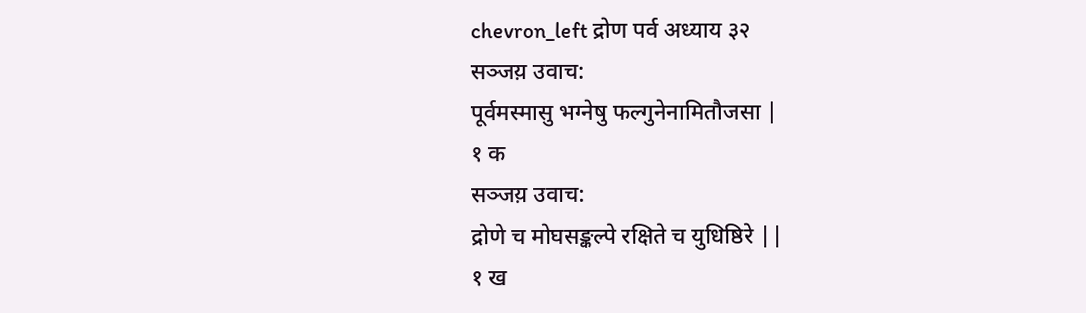chevron_left द्रोण पर्व अध्याय ३२
सञ्जय़ उवाच:
पूर्वमस्मासु भग्नेषु फल्गुनेनामितौजसा |
१ क
सञ्जय़ उवाच:
द्रोणे च मोघसङ्कल्पे रक्षिते च युधिष्ठिरे ||
१ ख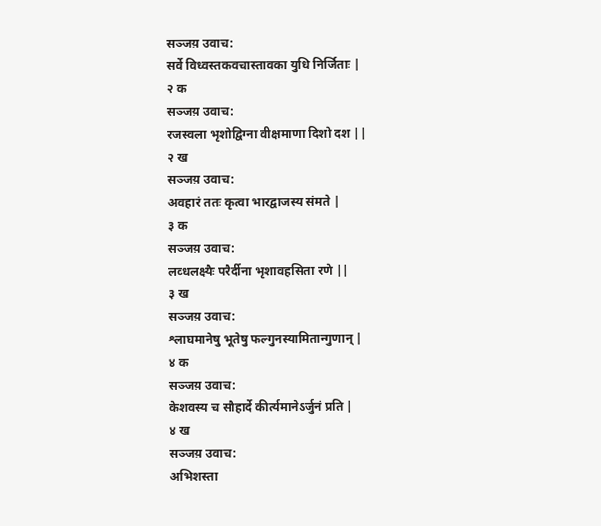सञ्जय़ उवाच:
सर्वे विध्वस्तकवचास्तावका युधि निर्जिताः |
२ क
सञ्जय़ उवाच:
रजस्वला भृशोद्विग्ना वीक्षमाणा दिशो दश ||
२ ख
सञ्जय़ उवाच:
अवहारं ततः कृत्वा भारद्वाजस्य संमते |
३ क
सञ्जय़ उवाच:
लव्धलक्ष्यैः परैर्दीना भृशावहसिता रणे ||
३ ख
सञ्जय़ उवाच:
श्लाघमानेषु भूतेषु फल्गुनस्यामितान्गुणान् |
४ क
सञ्जय़ उवाच:
केशवस्य च सौहार्दे कीर्त्यमानेऽर्जुनं प्रति |
४ ख
सञ्जय़ उवाच:
अभिशस्ता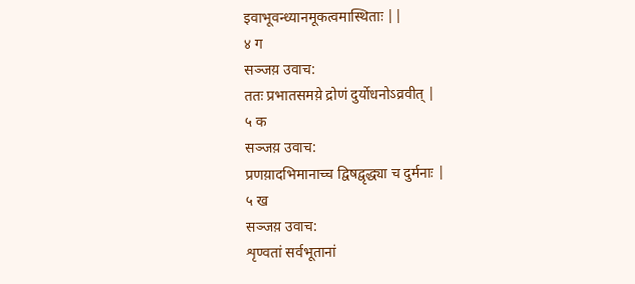इवाभूवन्ध्यानमूकत्वमास्थिताः ||
४ ग
सञ्जय़ उवाच:
ततः प्रभातसमय़े द्रोणं दुर्योधनोऽव्रवीत् |
५ क
सञ्जय़ उवाच:
प्रणय़ादभिमानाच्च द्विषद्वृद्ध्या च दुर्मनाः |
५ ख
सञ्जय़ उवाच:
शृण्वतां सर्वभूतानां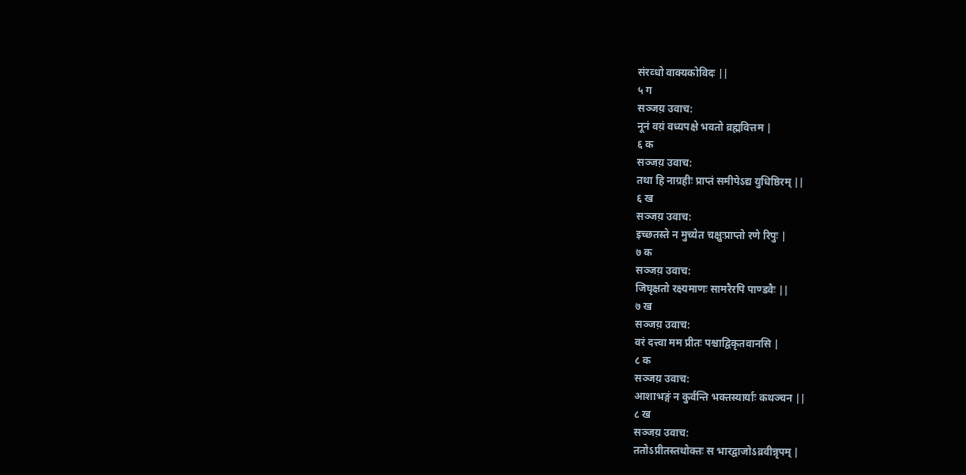संरव्धो वाक्यकोविदः ||
५ ग
सञ्जय़ उवाच:
नूनं वय़ं वध्यपक्षे भवतो व्रह्मवित्तम |
६ क
सञ्जय़ उवाच:
तथा हि नाग्रहीः प्राप्तं समीपेऽद्य युधिष्ठिरम् ||
६ ख
सञ्जय़ उवाच:
इच्छतस्ते न मुच्येत चक्षुःप्राप्तो रणे रिपुः |
७ क
सञ्जय़ उवाच:
जिघृक्षतो रक्ष्यमाणः सामरैरपि पाण्डवैः ||
७ ख
सञ्जय़ उवाच:
वरं दत्त्वा मम प्रीतः पश्चाद्विकृतवानसि |
८ क
सञ्जय़ उवाच:
आशाभङ्गं न कुर्वन्ति भक्तस्यार्याः कथञ्चन ||
८ ख
सञ्जय़ उवाच:
ततोऽप्रीतस्तथोक्तः स भारद्वाजोऽव्रवीन्नृपम् |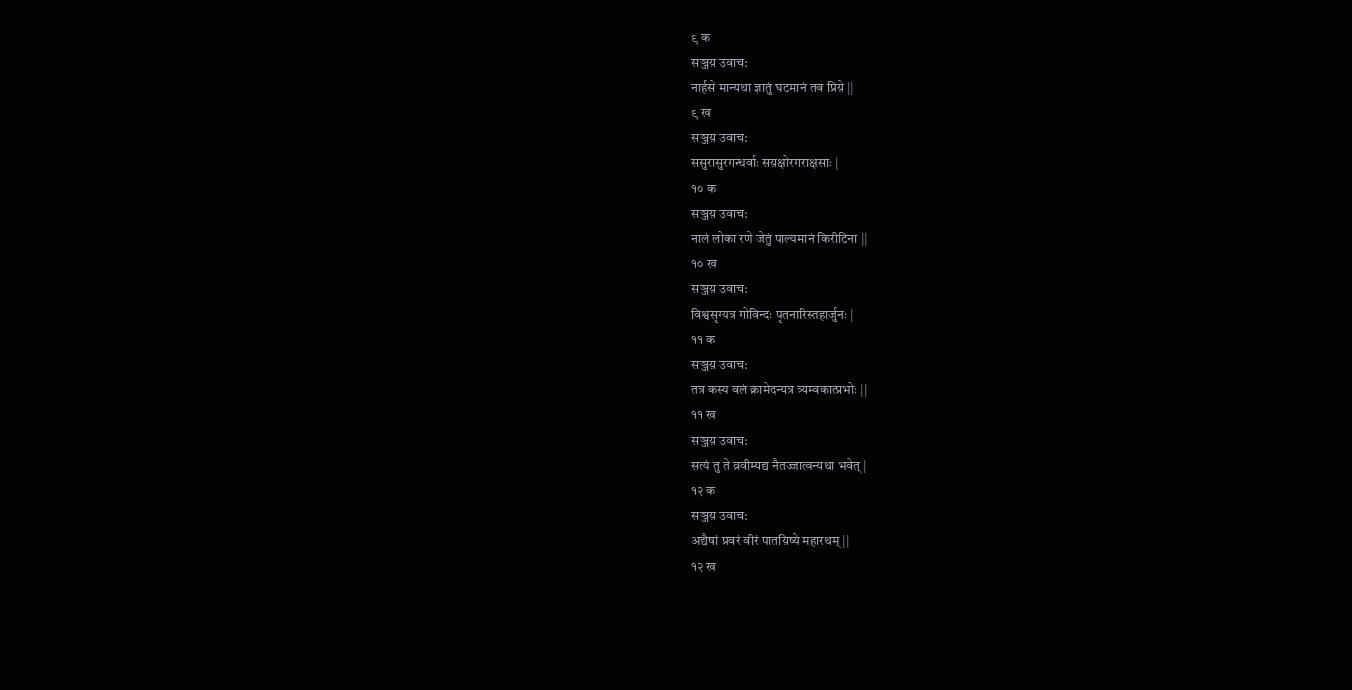९ क
सञ्जय़ उवाच:
नार्हसे मान्यथा ज्ञातुं घटमानं तव प्रिय़े ||
९ ख
सञ्जय़ उवाच:
ससुरासुरगन्धर्वाः सय़क्षोरगराक्षसाः |
१० क
सञ्जय़ उवाच:
नालं लोका रणे जेतुं पाल्यमानं किरीटिना ||
१० ख
सञ्जय़ उवाच:
विश्वसृग्यत्र गोविन्दः पृतनारिस्तहार्जुनः |
११ क
सञ्जय़ उवाच:
तत्र कस्य वलं क्रामेदन्यत्र त्र्यम्वकात्प्रभोः ||
११ ख
सञ्जय़ उवाच:
सत्यं तु ते व्रवीम्यद्य नैतज्जात्वन्यथा भवेत् |
१२ क
सञ्जय़ उवाच:
अद्यैषां प्रवरं वीरं पातय़िष्ये महारथम् ||
१२ ख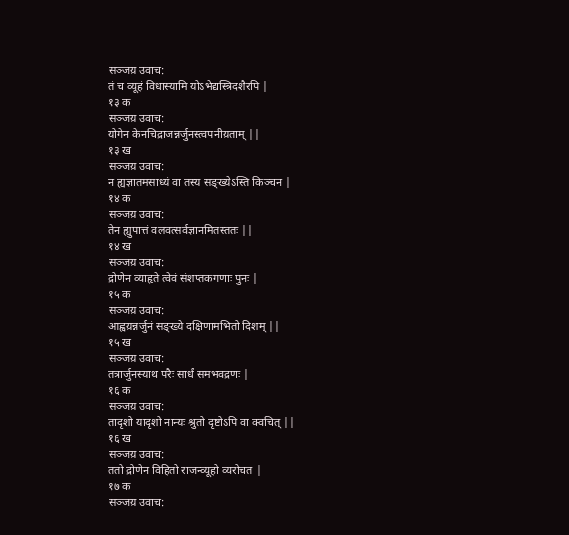सञ्जय़ उवाच:
तं च व्यूहं विधास्यामि योऽभेद्यस्त्रिदशैरपि |
१३ क
सञ्जय़ उवाच:
योगेन केनचिद्राजन्नर्जुनस्त्वपनीय़ताम् ||
१३ ख
सञ्जय़ उवाच:
न ह्यज्ञातमसाध्यं वा तस्य सङ्ख्येऽस्ति किञ्चन |
१४ क
सञ्जय़ उवाच:
तेन ह्युपात्तं वलवत्सर्वज्ञानमितस्ततः ||
१४ ख
सञ्जय़ उवाच:
द्रोणेन व्याहृते त्वेवं संशप्तकगणाः पुनः |
१५ क
सञ्जय़ उवाच:
आह्वय़न्नर्जुनं सङ्ख्ये दक्षिणामभितो दिशम् ||
१५ ख
सञ्जय़ उवाच:
तत्रार्जुनस्याथ परैः सार्धं समभवद्रणः |
१६ क
सञ्जय़ उवाच:
तादृशो यादृशो नान्यः श्रुतो दृष्टोऽपि वा क्वचित् ||
१६ ख
सञ्जय़ उवाच:
ततो द्रोणेन विहितो राजन्व्यूहो व्यरोचत |
१७ क
सञ्जय़ उवाच: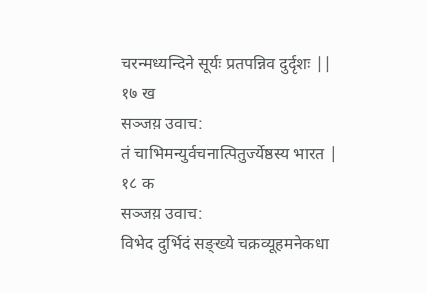चरन्मध्यन्दिने सूर्यः प्रतपन्निव दुर्दृशः ||
१७ ख
सञ्जय़ उवाच:
तं चाभिमन्युर्वचनात्पितुर्ज्येष्ठस्य भारत |
१८ क
सञ्जय़ उवाच:
विभेद दुर्भिदं सङ्ख्ये चक्रव्यूहमनेकधा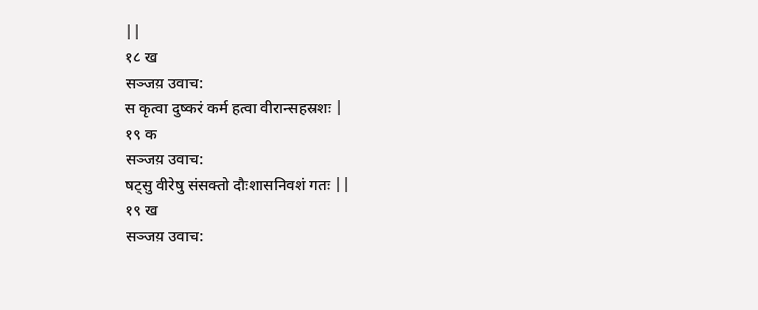||
१८ ख
सञ्जय़ उवाच:
स कृत्वा दुष्करं कर्म हत्वा वीरान्सहस्रशः |
१९ क
सञ्जय़ उवाच:
षट्सु वीरेषु संसक्तो दौःशासनिवशं गतः ||
१९ ख
सञ्जय़ उवाच: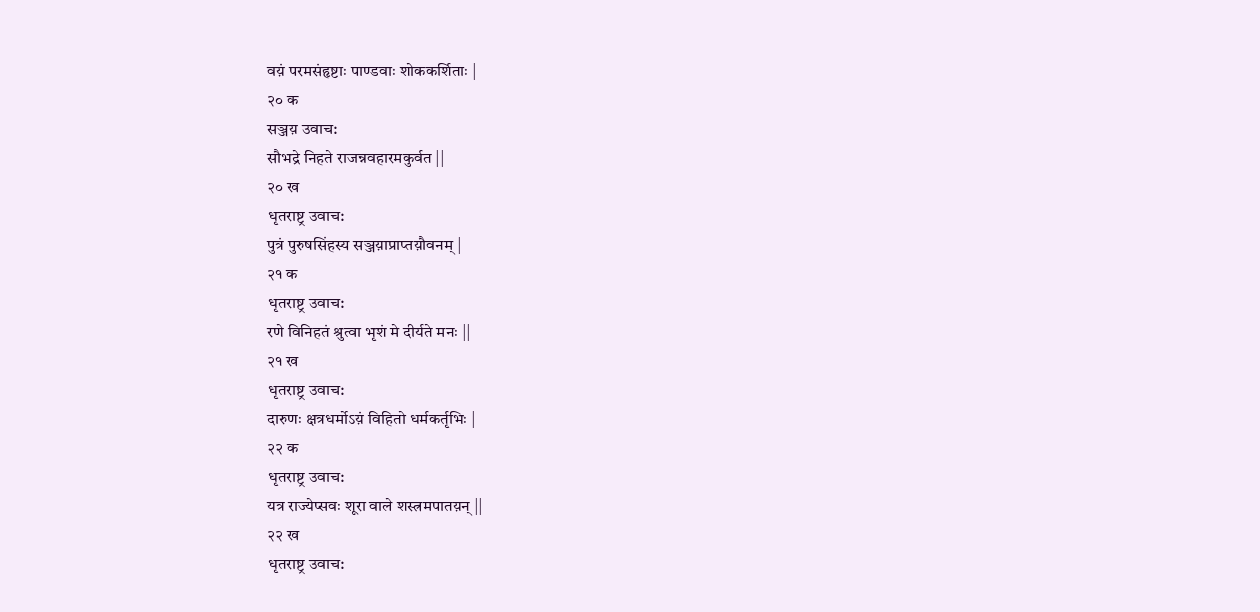वय़ं परमसंहृष्टाः पाण्डवाः शोककर्शिताः |
२० क
सञ्जय़ उवाच:
सौभद्रे निहते राजन्नवहारमकुर्वत ||
२० ख
धृतराष्ट्र उवाच:
पुत्रं पुरुषसिंहस्य सञ्जय़ाप्राप्तय़ौवनम् |
२१ क
धृतराष्ट्र उवाच:
रणे विनिहतं श्रुत्वा भृशं मे दीर्यते मनः ||
२१ ख
धृतराष्ट्र उवाच:
दारुणः क्षत्रधर्मोऽय़ं विहितो धर्मकर्तृभिः |
२२ क
धृतराष्ट्र उवाच:
यत्र राज्येप्सवः शूरा वाले शस्त्रमपातय़न् ||
२२ ख
धृतराष्ट्र उवाच: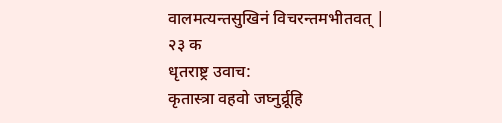वालमत्यन्तसुखिनं विचरन्तमभीतवत् |
२३ क
धृतराष्ट्र उवाच:
कृतास्त्रा वहवो जघ्नुर्व्रूहि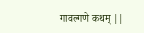गावल्गणे कथम् ||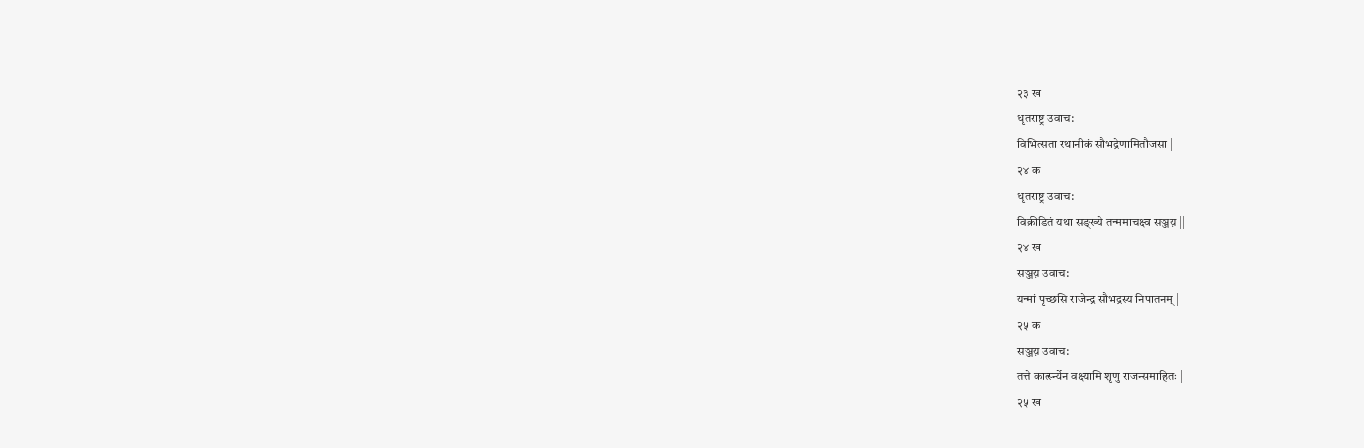२३ ख
धृतराष्ट्र उवाच:
विभित्सता रथानीकं सौभद्रेणामितौजसा |
२४ क
धृतराष्ट्र उवाच:
विक्रीडितं यथा सङ्ख्ये तन्ममाचक्ष्व सञ्जय़ ||
२४ ख
सञ्जय़ उवाच:
यन्मां पृच्छसि राजेन्द्र सौभद्रस्य निपातनम् |
२५ क
सञ्जय़ उवाच:
तत्ते कार्त्स्न्येन वक्ष्यामि शृणु राजन्समाहितः |
२५ ख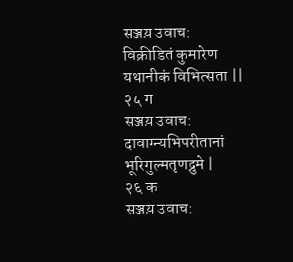सञ्जय़ उवाच:
विक्रीडितं कुमारेण यथानीकं विभित्सता ||
२५ ग
सञ्जय़ उवाच:
दावाग्न्यभिपरीतानां भूरिगुल्मतृणद्रुमे |
२६ क
सञ्जय़ उवाच: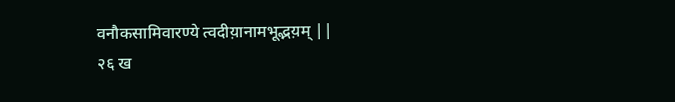वनौकसामिवारण्ये त्वदीय़ानामभूद्भय़म् ||
२६ ख